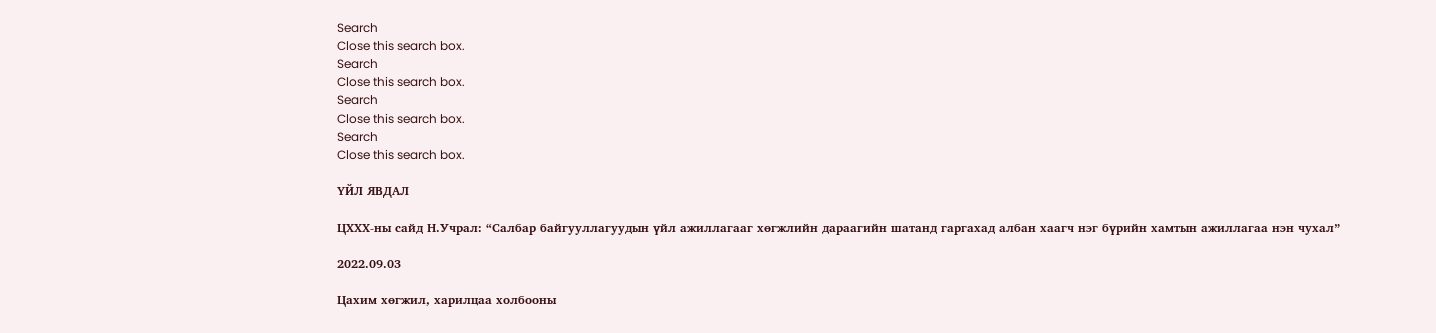Search
Close this search box.
Search
Close this search box.
Search
Close this search box.
Search
Close this search box.

ҮЙЛ ЯВДАЛ

ЦХХХ-ны сайд Н.Учрал: “Салбар байгууллагуудын үйл ажиллагааг хөгжлийн дараагийн шатанд гаргахад албан хаагч нэг бүрийн хамтын ажиллагаа нэн чухал”

2022.09.03

Цахим хөгжил, харилцаа холбооны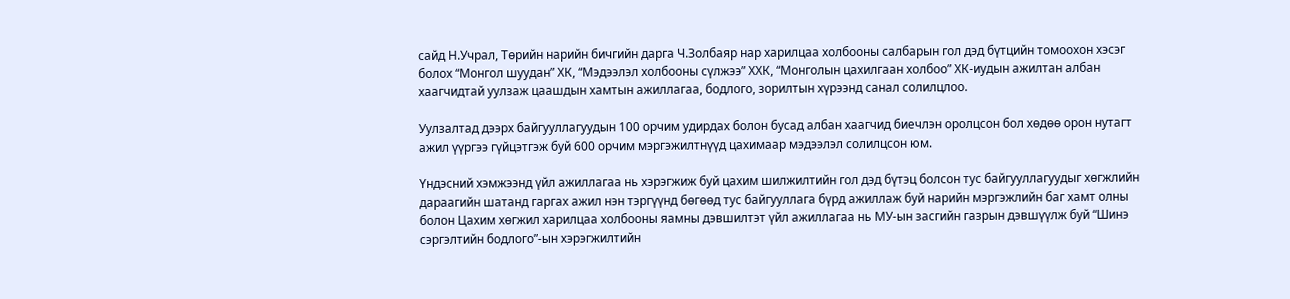сайд Н.Учрал, Төрийн нарийн бичгийн дарга Ч.Золбаяр нар харилцаа холбооны салбарын гол дэд бүтцийн томоохон хэсэг болох “Монгол шуудан” ХК, “Мэдээлэл холбооны сүлжээ” ХХК, “Монголын цахилгаан холбоо” ХК-иудын ажилтан албан хаагчидтай уулзаж цаашдын хамтын ажиллагаа, бодлого, зорилтын хүрээнд санал солилцлоо.

Уулзалтад дээрх байгууллагуудын 100 орчим удирдах болон бусад албан хаагчид биечлэн оролцсон бол хөдөө орон нутагт ажил үүргээ гүйцэтгэж буй 600 орчим мэргэжилтнүүд цахимаар мэдээлэл солилцсон юм.

Үндэсний хэмжээнд үйл ажиллагаа нь хэрэгжиж буй цахим шилжилтийн гол дэд бүтэц болсон тус байгууллагуудыг хөгжлийн дараагийн шатанд гаргах ажил нэн тэргүүнд бөгөөд тус байгууллага бүрд ажиллаж буй нарийн мэргэжлийн баг хамт олны болон Цахим хөгжил харилцаа холбооны яамны дэвшилтэт үйл ажиллагаа нь МУ-ын засгийн газрын дэвшүүлж буй “Шинэ сэргэлтийн бодлогo”-ын хэрэгжилтийн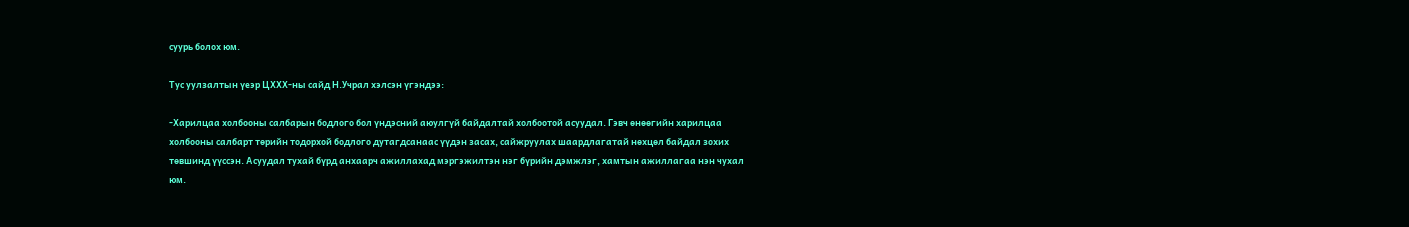суурь болох юм.

Тус уулзалтын үеэр ЦХХХ-ны сайд Н.Учрал хэлсэн үгэндээ:

-Харилцаа холбооны салбарын бодлого бол үндэсний аюулгүй байдалтай холбоотой асуудал. Гэвч өнөөгийн харилцаа холбооны салбарт төрийн тодорхой бодлого дутагдсанаас үүдэн засах, сайжруулах шаардлагатай нөхцөл байдал зохих төвшинд үүссэн. Асуудал тухай бүрд анхаарч ажиллахад мэргэжилтэн нэг бүрийн дэмжлэг, хамтын ажиллагаа нэн чухал юм.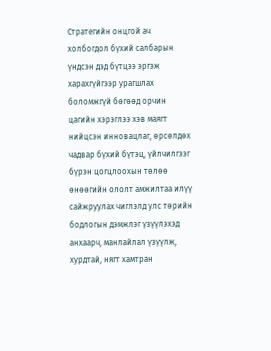Стратегийн онцгой ач холбогдол бүхий салбарын үндсэн дэд бүтцээ эргэж харахгүйгээр урагшлах боломжгүй бөгөөд орчин цагийн хэрэглээ хэв маягт нийцсэн инновацлаг, өрсөлдөх чадвар бүхий бүтэц, үйлчилгээг бүрэн цогцлоохын төлөө өнөөгийн ололт амжилтаа илүү сайжруулах чиглэлд улс төрийн бодлогын дэмжлэг үзүүлэхэд анхаарч, манлайлал үзүүлж, хурдтай, нягт хамтран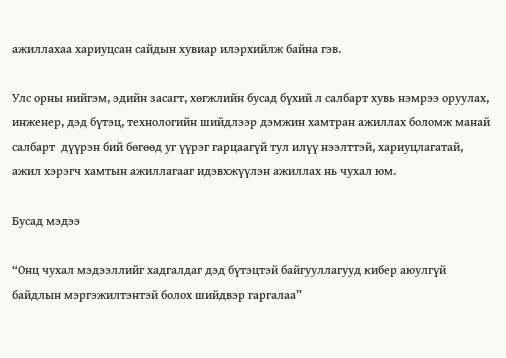ажиллахаа хариуцсан сайдын хувиар илэрхийлж байна гэв.

Улс орны нийгэм, эдийн засагт, хөгжлийн бусад бүхий л салбарт хувь нэмрээ оруулах, инженер, дэд бүтэц, технологийн шийдлээр дэмжин хамтран ажиллах боломж манай салбарт  дүүрэн бий бөгөөд уг үүрэг гарцаагүй тул илүү нээлттэй, хариуцлагатай, ажил хэрэгч хамтын ажиллагааг идэвхжүүлэн ажиллах нь чухал юм.

Бусад мэдээ

“Онц чухал мэдээллийг хадгалдаг дэд бүтэцтэй байгууллагууд кибер аюулгүй байдлын мэргэжилтэнтэй болох шийдвэр гаргалаа”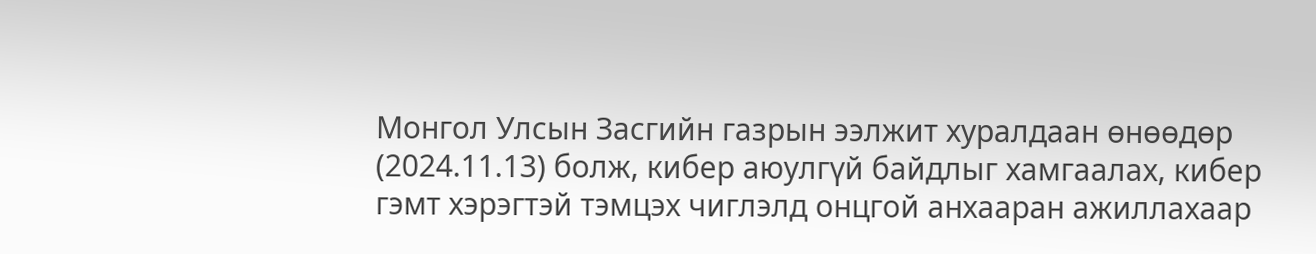Монгол Улсын Засгийн газрын ээлжит хуралдаан өнөөдөр (2024.11.13) болж, кибер аюулгүй байдлыг хамгаалах, кибер гэмт хэрэгтэй тэмцэх чиглэлд онцгой анхааран ажиллахаар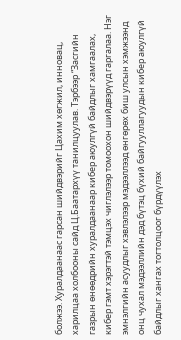болжээ. Хуралдаанаас гарсан шийдвэрийг Цахим хөгжил, инновац, харилцаа холбооны сайд Ц.Баатархүү танилцуулав. Тэрбээр “Засгийн газрын өнөөдрийн хуралдаанаар кибер аюулгүй байдлыг хамгаалах, кибер гэмт хэрэгтэй тэмцэх чиглэлээр томоохон шийдвэрүүд гаргалаа. Нэг эмнэлгийн асуудлыг хэвлэлээр мэдээллээд өнгөрөх биш улсын хэмжээнд онц чухал мэдээллийн дэд бүтэц бүхий байгууллагуудын кибер аюулгүй байдлыг хангах тогтолцоог бүрдүүлэх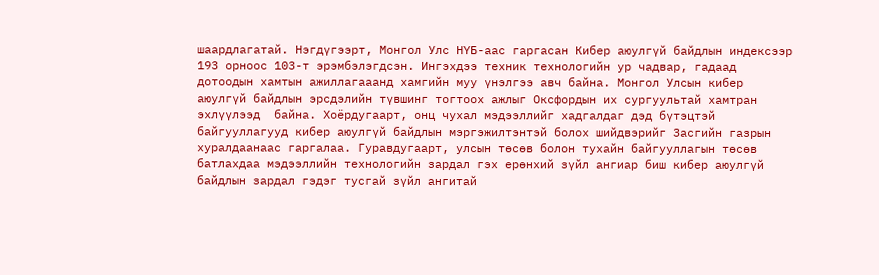шаардлагатай. Нэгдүгээрт, Монгол Улс НҮБ-аас гаргасан Кибер аюулгүй байдлын индексээр 193 орноос 103-т эрэмбэлэгдсэн. Ингэхдээ техник технологийн ур чадвар, гадаад дотоодын хамтын ажиллагааанд хамгийн муу үнэлгээ авч байна. Монгол Улсын кибер аюулгүй байдлын эрсдэлийн түвшинг тогтоох ажлыг Оксфордын их сургуультай хамтран эхлүүлээд  байна. Хоёрдугаарт, онц чухал мэдээллийг хадгалдаг дэд бүтэцтэй байгууллагууд кибер аюулгүй байдлын мэргэжилтэнтэй болох шийдвэрийг Засгийн газрын хуралдаанаас гаргалаа. Гуравдугаарт, улсын төсөв болон тухайн байгууллагын төсөв батлахдаа мэдээллийн технологийн зардал гэх ерөнхий зүйл ангиар биш кибер аюулгүй байдлын зардал гэдэг тусгай зүйл ангитай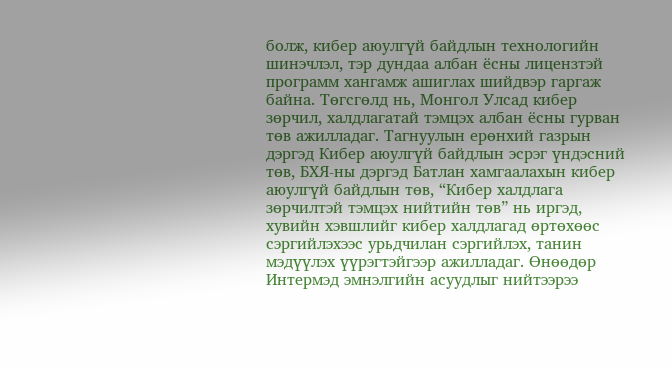болж, кибер аюулгүй байдлын технологийн шинэчлэл, тэр дундаа албан ёсны лицензтэй программ хангамж ашиглах шийдвэр гаргаж байна. Төгсгөлд нь, Монгол Улсад кибер зөрчил, халдлагатай тэмцэх албан ёсны гурван төв ажилладаг. Тагнуулын ерөнхий газрын дэргэд Кибер аюулгүй байдлын эсрэг үндэсний төв, БХЯ-ны дэргэд Батлан хамгаалахын кибер аюулгүй байдлын төв, “Кибер халдлага зөрчилтэй тэмцэх нийтийн төв” нь иргэд, хувийн хэвшлийг кибер халдлагад өртөхөөс сэргийлэхээс урьдчилан сэргийлэх, танин мэдүүлэх үүрэгтэйгээр ажилладаг. Өнөөдөр Интермэд эмнэлгийн асуудлыг нийтээрээ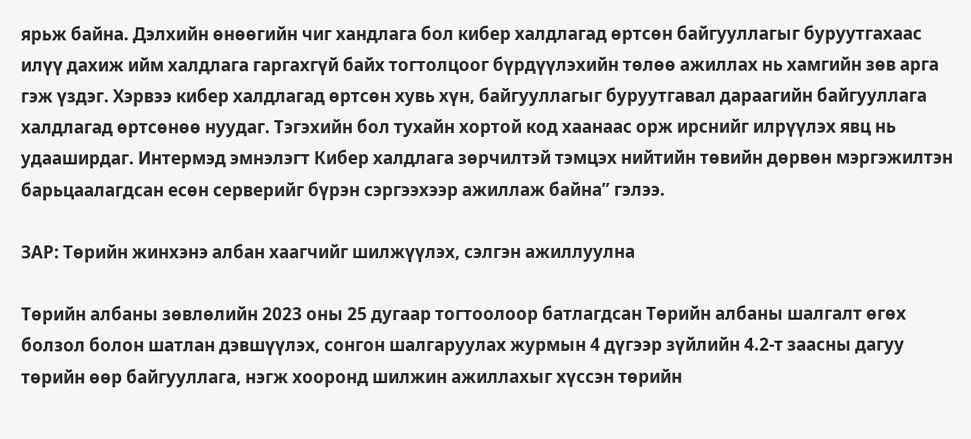ярьж байна. Дэлхийн өнөөгийн чиг хандлага бол кибер халдлагад өртсөн байгууллагыг буруутгахаас илүү дахиж ийм халдлага гаргахгүй байх тогтолцоог бүрдүүлэхийн төлөө ажиллах нь хамгийн зөв арга гэж үздэг. Хэрвээ кибер халдлагад өртсөн хувь хүн, байгууллагыг буруутгавал дараагийн байгууллага халдлагад өртсөнөө нуудаг. Тэгэхийн бол тухайн хортой код хаанаас орж ирснийг илрүүлэх явц нь удааширдаг. Интермэд эмнэлэгт Кибер халдлага зөрчилтэй тэмцэх нийтийн төвийн дөрвөн мэргэжилтэн барьцаалагдсан есөн серверийг бүрэн сэргээхээр ажиллаж байна” гэлээ.

ЗАР: Төрийн жинхэнэ албан хаагчийг шилжүүлэх, сэлгэн ажиллуулна

Төрийн албаны зөвлөлийн 2023 оны 25 дугаар тогтоолоор батлагдсан Төрийн албаны шалгалт өгөх болзол болон шатлан дэвшүүлэх, сонгон шалгаруулах журмын 4 дүгээр зүйлийн 4.2-т заасны дагуу төрийн өөр байгууллага, нэгж хооронд шилжин ажиллахыг хүссэн төрийн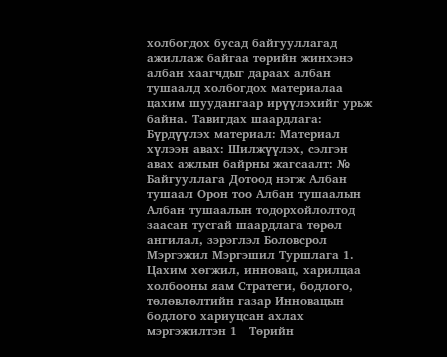холбогдох бусад байгууллагад ажиллаж байгаа төрийн жинхэнэ албан хаагчдыг дараах албан тушаалд холбогдох материалаа цахим шуудангаар ирүүлэхийг урьж байна. Тавигдах шаардлага: Бүрдүүлэх материал: Материал хүлээн авах: Шилжүүлэх, сэлгэн авах ажлын байрны жагсаалт: № Байгууллага Дотоод нэгж Албан тушаал Орон тоо Албан тушаалын Албан тушаалын тодорхойлолтод заасан тусгай шаардлага төрөл ангилал, зэрэглэл Боловсрол Мэргэжил Мэргэшил Туршлага 1.                   Цахим хөгжил, инновац, харилцаа холбооны яам Стратеги, бодлого, төлөвлөлтийн газар Инновацын бодлого хариуцсан ахлах мэргэжилтэн 1   Төрийн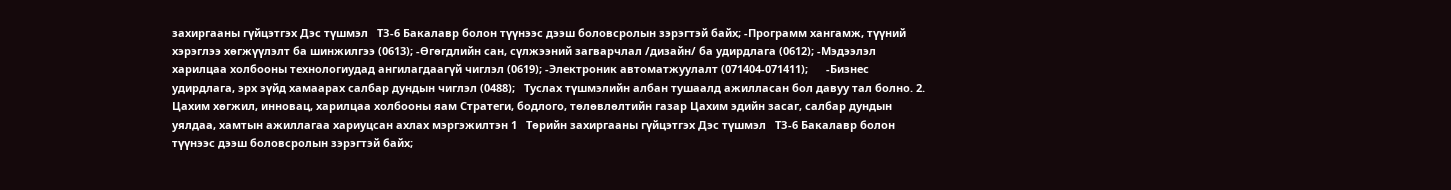захиргааны гүйцэтгэх Дэс түшмэл   ТЗ-6 Бакалавр болон түүнээс дээш боловсролын зэрэгтэй байх; -Программ хангамж, түүний хэрэглээ хөгжүүлэлт ба шинжилгээ (0613); -Өгөгдлийн сан, сүлжээний загварчлал /дизайн/ ба удирдлага (0612); -Мэдээлэл харилцаа холбооны технологиудад ангилагдаагүй чиглэл (0619); -Электроник автоматжуулалт (071404-071411);      -Бизнес удирдлага, эрх зүйд хамаарах салбар дундын чиглэл (0488);   Туслах түшмэлийн албан тушаалд ажилласан бол давуу тал болно. 2. Цахим хөгжил, инновац, харилцаа холбооны яам Стратеги, бодлого, төлөвлөлтийн газар Цахим эдийн засаг, салбар дундын уялдаа, хамтын ажиллагаа хариуцсан ахлах мэргэжилтэн 1   Төрийн захиргааны гүйцэтгэх Дэс түшмэл   ТЗ-6 Бакалавр болон түүнээс дээш боловсролын зэрэгтэй байх;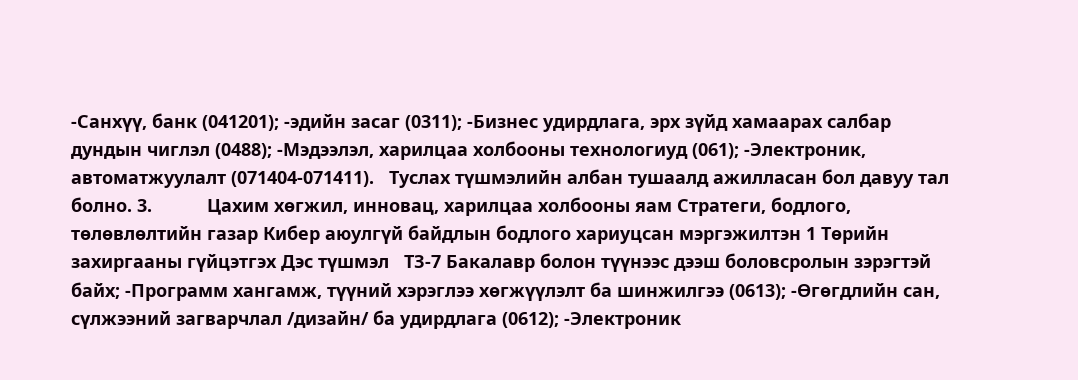-Санхүү, банк (041201); -эдийн засаг (0311); -Бизнес удирдлага, эрх зүйд хамаарах салбар дундын чиглэл (0488); -Мэдээлэл, харилцаа холбооны технологиуд (061); -Электроник, автоматжуулалт (071404-071411).   Туслах түшмэлийн албан тушаалд ажилласан бол давуу тал болно. 3.           Цахим хөгжил, инновац, харилцаа холбооны яам Стратеги, бодлого, төлөвлөлтийн газар Кибер аюулгүй байдлын бодлого хариуцсан мэргэжилтэн 1 Төрийн захиргааны гүйцэтгэх Дэс түшмэл   ТЗ-7 Бакалавр болон түүнээс дээш боловсролын зэрэгтэй байх; -Программ хангамж, түүний хэрэглээ хөгжүүлэлт ба шинжилгээ (0613); -Өгөгдлийн сан, сүлжээний загварчлал /дизайн/ ба удирдлага (0612); -Электроник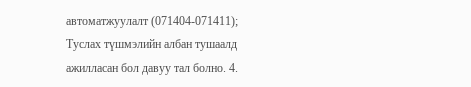автоматжуулалт (071404-071411);   Туслах түшмэлийн албан тушаалд ажилласан бол давуу тал болно. 4.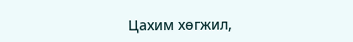Цахим хөгжил,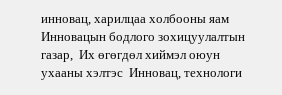инновац, харилцаа холбооны яам                   Инновацын бодлого зохицуулалтын газар,  Их өгөгдөл хиймэл оюун ухааны хэлтэс  Инновац, технологи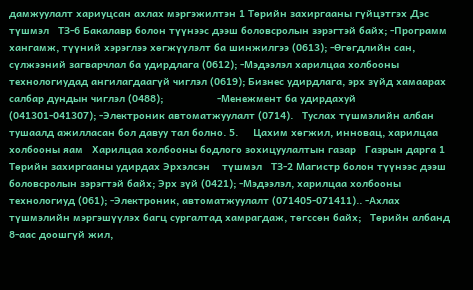дамжуулалт хариуцсан ахлах мэргэжилтэн 1 Төрийн захиргааны гүйцэтгэх Дэс   түшмэл   ТЗ-6 Бакалавр болон түүнээс дээш боловсролын зэрэгтэй байх; -Программ хангамж, түүний хэрэглээ хөгжүүлэлт ба шинжилгээ (0613); -Өгөгдлийн сан, сүлжээний загварчлал ба удирдлага (0612); -Мэдээлэл харилцаа холбооны технологиудад ангилагдаагүй чиглэл (0619); Бизнес удирдлага, эрх зүйд хамаарах салбар дундын чиглэл (0488);                  -Менежмент ба удирдахуй                (041301-041307); -Электроник автоматжуулалт (0714).   Туслах түшмэлийн албан тушаалд ажилласан бол давуу тал болно. 5.     Цахим хөгжил, инновац, харилцаа холбооны яам   Харилцаа холбооны бодлого зохицуулалтын газар   Газрын дарга 1 Төрийн захиргааны удирдах Эрхэлсэн    түшмэл   ТЗ-2 Магистр болон түүнээс дээш боловсролын зэрэгтэй байх; Эрх зүй (0421); -Мэдээлэл, харилцаа холбооны технологиуд (061); -Электроник, автоматжуулалт (071405-071411).. -Ахлах түшмэлийн мэргэшүүлэх багц сургалтад хамрагдаж, төгссөн байх;   Төрийн албанд 8-аас доошгүй жил,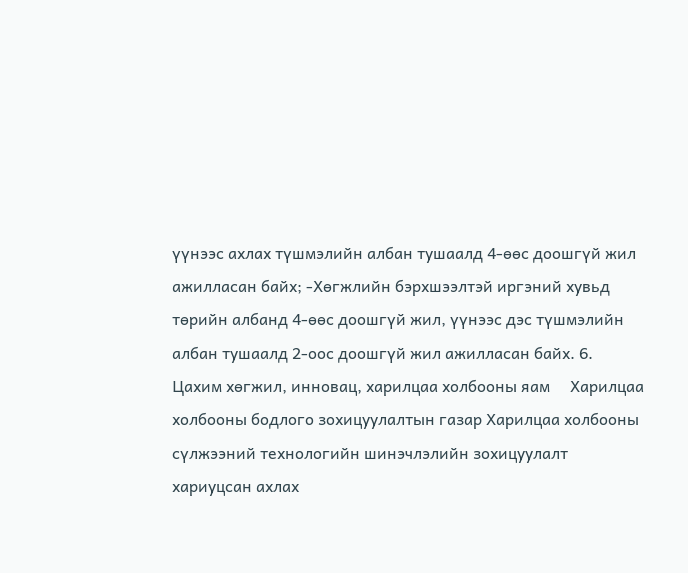үүнээс ахлах түшмэлийн албан тушаалд 4-өөс доошгүй жил ажилласан байх; -Хөгжлийн бэрхшээлтэй иргэний хувьд төрийн албанд 4-өөс доошгүй жил, үүнээс дэс түшмэлийн албан тушаалд 2-оос доошгүй жил ажилласан байх. 6.     Цахим хөгжил, инновац, харилцаа холбооны яам     Харилцаа холбооны бодлого зохицуулалтын газар Харилцаа холбооны сүлжээний технологийн шинэчлэлийн зохицуулалт хариуцсан ахлах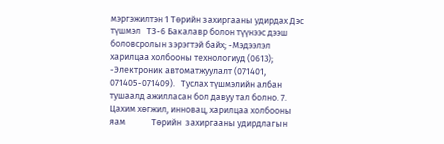мэргэжилтэн 1 Төрийн захиргааны удирдах Дэс түшмэл   ТЗ-6 Бакалавр болон түүнээс дээш боловсролын зэрэгтэй байх; -Мэдээлэл харилцаа холбооны технологиуд (0613); -Электроник автоматжуулалт (071401, 071405-071409).   Туслах түшмэлийн албан тушаалд ажилласан бол давуу тал болно. 7.               Цахим хөгжил, инновац, харилцаа холбооны яам             Төрийн  захиргааны удирдлагын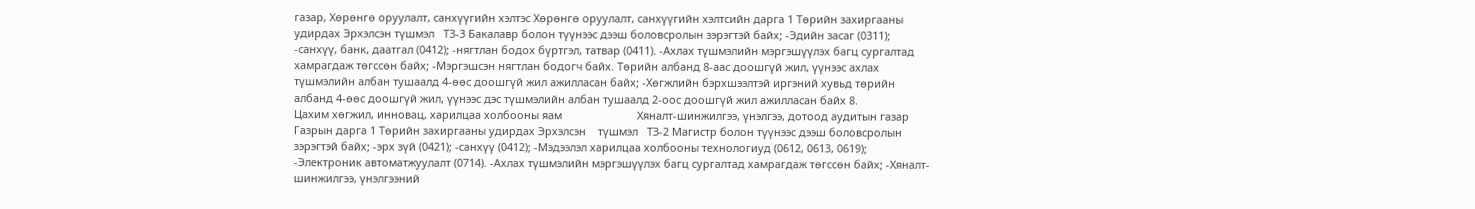газар, Хөрөнгө оруулалт, санхүүгийн хэлтэс Хөрөнгө оруулалт, санхүүгийн хэлтсийн дарга 1 Төрийн захиргааны удирдах Эрхэлсэн түшмэл   ТЗ-3 Бакалавр болон түүнээс дээш боловсролын зэрэгтэй байх; -Эдийн засаг (0311); -санхүү, банк, даатгал (0412); -нягтлан бодох бүртгэл, татвар (0411). -Ахлах түшмэлийн мэргэшүүлэх багц сургалтад хамрагдаж төгссөн байх; -Мэргэшсэн нягтлан бодогч байх. Төрийн албанд 8-аас доошгүй жил, үүнээс ахлах түшмэлийн албан тушаалд 4-өөс доошгүй жил ажилласан байх; -Хөгжлийн бэрхшээлтэй иргэний хувьд төрийн албанд 4-өөс доошгүй жил, үүнээс дэс түшмэлийн албан тушаалд 2-оос доошгүй жил ажилласан байх 8.                           Цахим хөгжил, инновац, харилцаа холбооны яам                         Хяналт-шинжилгээ, үнэлгээ, дотоод аудитын газар     Газрын дарга 1 Төрийн захиргааны удирдах Эрхэлсэн    түшмэл   ТЗ-2 Магистр болон түүнээс дээш боловсролын зэрэгтэй байх; -эрх зүй (0421); -санхүү (0412); -Мэдээлэл харилцаа холбооны технологиуд (0612, 0613, 0619); -Электроник автоматжуулалт (0714). -Ахлах түшмэлийн мэргэшүүлэх багц сургалтад хамрагдаж төгссөн байх; -Хяналт-шинжилгээ, үнэлгээний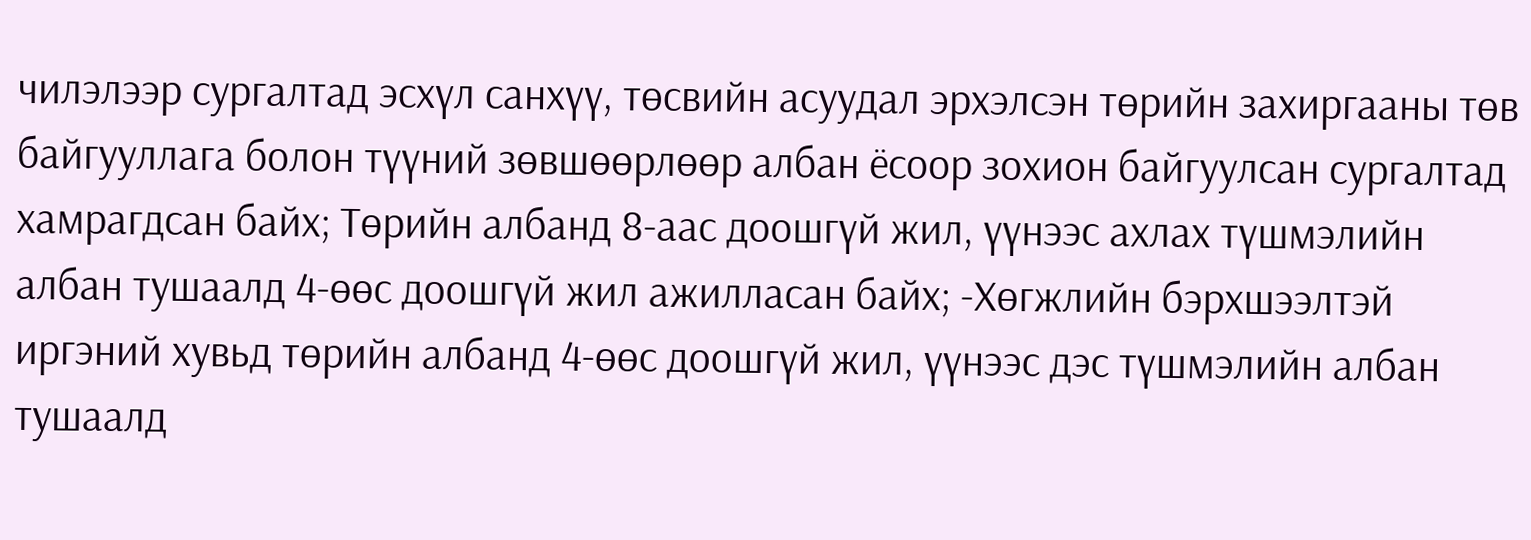чилэлээр сургалтад эсхүл санхүү, төсвийн асуудал эрхэлсэн төрийн захиргааны төв байгууллага болон түүний зөвшөөрлөөр албан ёсоор зохион байгуулсан сургалтад хамрагдсан байх; Төрийн албанд 8-аас доошгүй жил, үүнээс ахлах түшмэлийн албан тушаалд 4-өөс доошгүй жил ажилласан байх; -Хөгжлийн бэрхшээлтэй иргэний хувьд төрийн албанд 4-өөс доошгүй жил, үүнээс дэс түшмэлийн албан тушаалд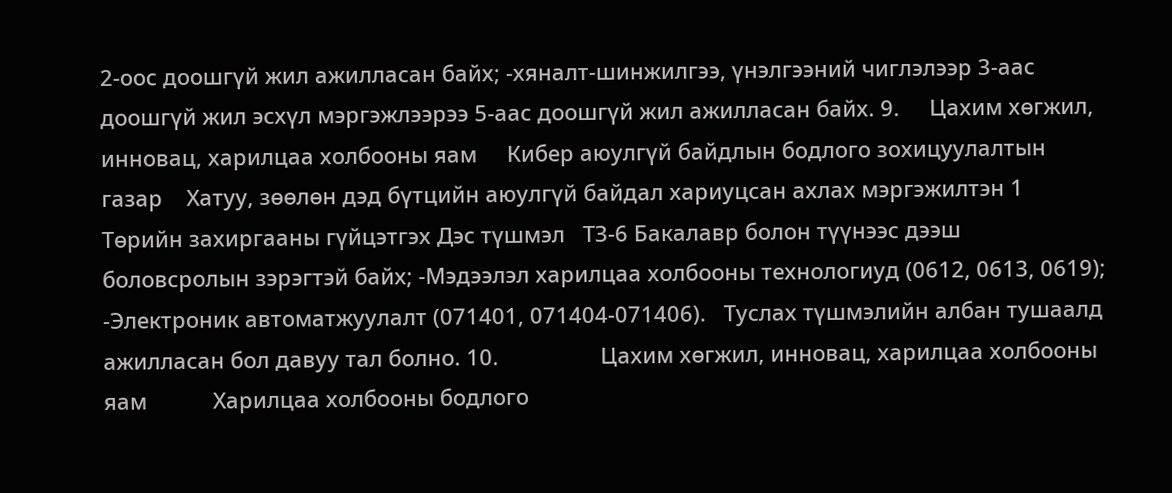2-оос доошгүй жил ажилласан байх; -хяналт-шинжилгээ, үнэлгээний чиглэлээр 3-аас доошгүй жил эсхүл мэргэжлээрээ 5-аас доошгүй жил ажилласан байх. 9.     Цахим хөгжил, инновац, харилцаа холбооны яам     Кибер аюулгүй байдлын бодлого зохицуулалтын газар    Хатуу, зөөлөн дэд бүтцийн аюулгүй байдал хариуцсан ахлах мэргэжилтэн 1 Төрийн захиргааны гүйцэтгэх Дэс түшмэл   ТЗ-6 Бакалавр болон түүнээс дээш боловсролын зэрэгтэй байх; -Мэдээлэл харилцаа холбооны технологиуд (0612, 0613, 0619); -Электроник автоматжуулалт (071401, 071404-071406).   Туслах түшмэлийн албан тушаалд ажилласан бол давуу тал болно. 10.                 Цахим хөгжил, инновац, харилцаа холбооны яам           Харилцаа холбооны бодлого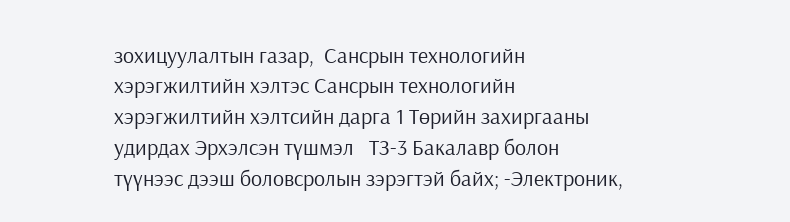зохицуулалтын газар,  Сансрын технологийн хэрэгжилтийн хэлтэс Сансрын технологийн хэрэгжилтийн хэлтсийн дарга 1 Төрийн захиргааны удирдах Эрхэлсэн түшмэл   ТЗ-3 Бакалавр болон түүнээс дээш боловсролын зэрэгтэй байх; -Электроник,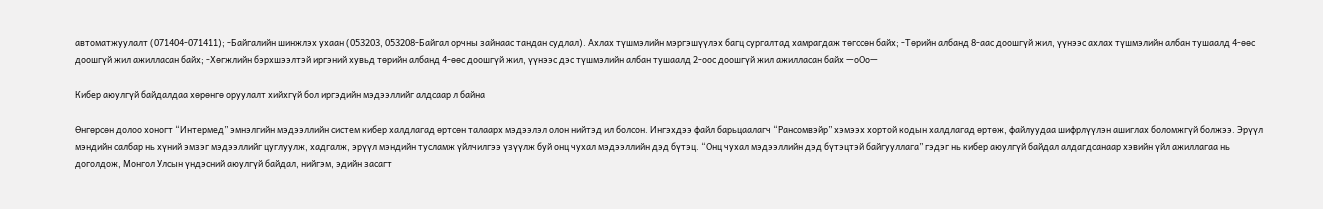автоматжуулалт (071404-071411); -Байгалийн шинжлэх ухаан (053203, 053208-Байгал орчны зайнаас тандан судлал). Ахлах түшмэлийн мэргэшүүлэх багц сургалтад хамрагдаж төгссөн байх; -Төрийн албанд 8-аас доошгүй жил, үүнээс ахлах түшмэлийн албан тушаалд 4-өөс доошгүй жил ажилласан байх; -Хөгжлийн бэрхшээлтэй иргэний хувьд төрийн албанд 4-өөс доошгүй жил, үүнээс дэс түшмэлийн албан тушаалд 2-оос доошгүй жил ажилласан байх —оОо—

Кибер аюулгүй байдалдаа хөрөнгө оруулалт хийхгүй бол иргэдийн мэдээллийг алдсаар л байна

Өнгөрсөн долоо хоногт “Интермед” эмнэлгийн мэдээллийн систем кибер халдлагад өртсөн талаарх мэдээлэл олон нийтэд ил болсон. Ингэхдээ файл барьцаалагч “Рансомвэйр” хэмээх хортой кодын халдлагад өртөж, файлуудаа шифрлүүлэн ашиглах боломжгүй болжээ. Эрүүл мэндийн салбар нь хүний эмзэг мэдээллийг цуглуулж, хадгалж, эрүүл мэндийн тусламж үйлчилгээ үзүүлж буй онц чухал мэдээллийн дэд бүтэц. “Онц чухал мэдээллийн дэд бүтэцтэй байгууллага” гэдэг нь кибер аюулгүй байдал алдагдсанаар хэвийн үйл ажиллагаа нь доголдож, Монгол Улсын үндэсний аюулгүй байдал, нийгэм, эдийн засагт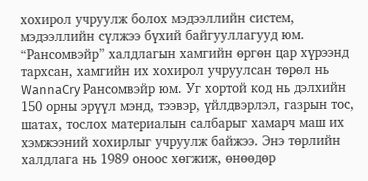хохирол учруулж болох мэдээллийн систем, мэдээллийн сүлжээ бүхий байгууллагууд юм. “Рансомвэйр” халдлагын хамгийн өргөн цар хүрээнд тархсан, хамгийн их хохирол учруулсан төрөл нь WannaCry Рансомвэйр юм. Уг хортой код нь дэлхийн 150 орны эрүүл мэнд, тээвэр, үйлдвэрлэл, газрын тос, шатах, тослох материалын салбарыг хамарч маш их хэмжээний хохирлыг учруулж байжээ. Энэ төрлийн халдлага нь 1989 оноос хөгжиж, өнөөдөр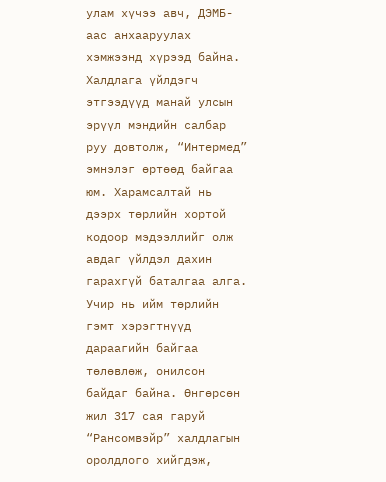улам хүчээ авч, ДЭМБ-аас анхааруулах хэмжээнд хүрээд байна. Халдлага үйлдэгч этгээдүүд манай улсын эрүүл мэндийн салбар руу довтолж, “Интермед” эмнэлэг өртөөд байгаа юм. Харамсалтай нь дээрх төрлийн хортой кодоор мэдээллийг олж авдаг үйлдэл дахин гарахгүй баталгаа алга. Учир нь ийм төрлийн гэмт хэрэгтнүүд дараагийн байгаа төлөвлөж, онилсон байдаг байна. Өнгөрсөн жил 317 сая гаруй “Рансомвэйр” халдлагын оролдлого хийгдэж,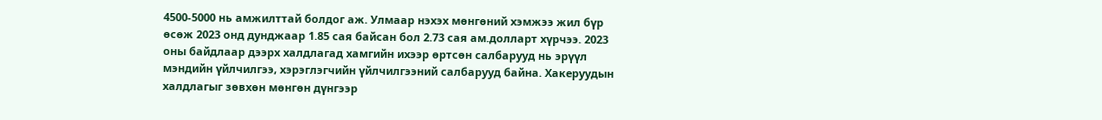4500-5000 нь амжилттай болдог аж. Улмаар нэхэх мөнгөний хэмжээ жил бүр өсөж 2023 онд дунджаар 1.85 сая байсан бол 2.73 сая ам.долларт хүрчээ. 2023 оны байдлаар дээрх халдлагад хамгийн ихээр өртсөн салбарууд нь эрүүл мэндийн үйлчилгээ, хэрэглэгчийн үйлчилгээний салбарууд байна. Хакеруудын халдлагыг зөвхөн мөнгөн дүнгээр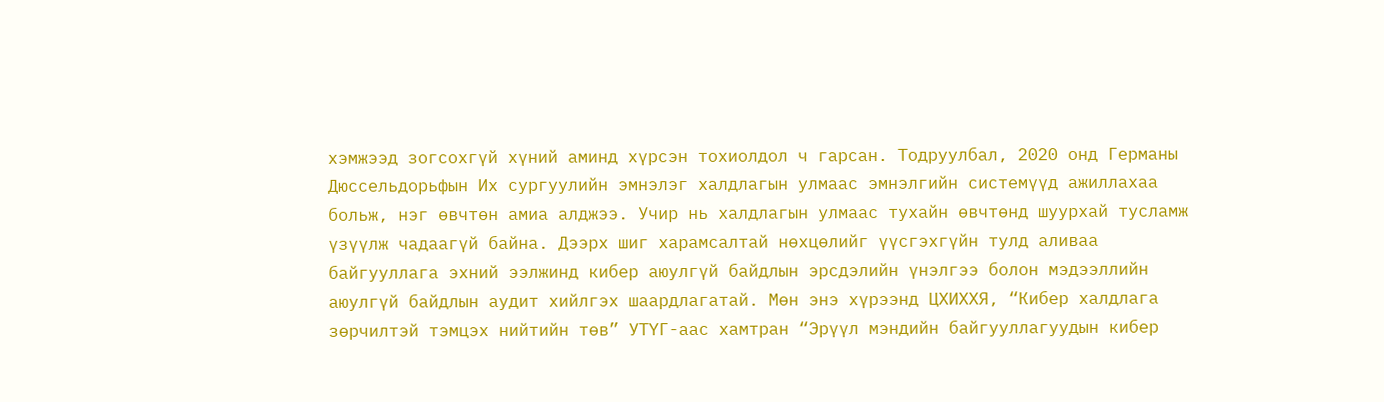хэмжээд зогсохгүй хүний аминд хүрсэн тохиолдол ч гарсан. Тодруулбал, 2020 онд Германы Дюссельдорьфын Их сургуулийн эмнэлэг халдлагын улмаас эмнэлгийн системүүд ажиллахаа больж, нэг өвчтөн амиа алджээ. Учир нь халдлагын улмаас тухайн өвчтөнд шуурхай тусламж үзүүлж чадаагүй байна. Дээрх шиг харамсалтай нөхцөлийг үүсгэхгүйн тулд аливаа байгууллага эхний ээлжинд кибер аюулгүй байдлын эрсдэлийн үнэлгээ болон мэдээллийн аюулгүй байдлын аудит хийлгэх шаардлагатай. Мөн энэ хүрээнд ЦХИХХЯ, “Кибер халдлага зөрчилтэй тэмцэх нийтийн төв” УТҮГ-аас хамтран “Эрүүл мэндийн байгууллагуудын кибер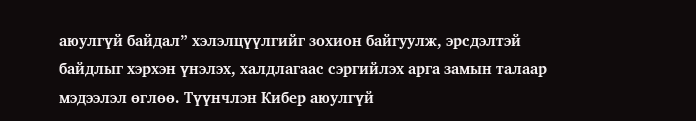аюулгүй байдал” хэлэлцүүлгийг зохион байгуулж, эрсдэлтэй байдлыг хэрхэн үнэлэх, халдлагаас сэргийлэх арга замын талаар мэдээлэл өглөө. Түүнчлэн Кибер аюулгүй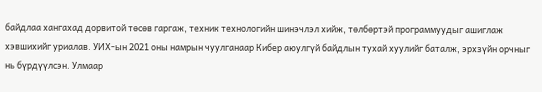байдлаа хангахад дорвитой төсөв гаргаж, техник технологийн шинэчлэл хийж, төлбөртэй программуудыг ашиглаж хэвшихийг уриалав. УИХ-ын 2021 оны намрын чуулганаар Кибер аюулгүй байдлын тухай хуулийг баталж, эрхзүйн орчныг нь бүрдүүлсэн. Улмаар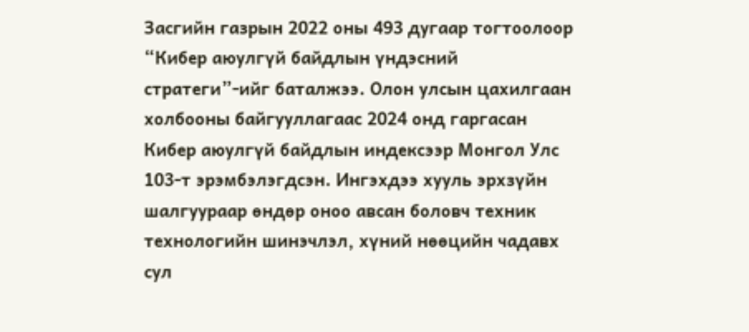Засгийн газрын 2022 оны 493 дугаар тогтоолоор “Кибер аюулгүй байдлын үндэсний стратеги”-ийг баталжээ. Олон улсын цахилгаан холбооны байгууллагаас 2024 онд гаргасан Кибер аюулгүй байдлын индексээр Монгол Улс 103-т эрэмбэлэгдсэн. Ингэхдээ хууль эрхзүйн шалгуураар өндөр оноо авсан боловч техник технологийн шинэчлэл, хүний нөөцийн чадавх сул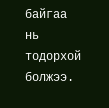байгаа нь тодорхой болжээ.